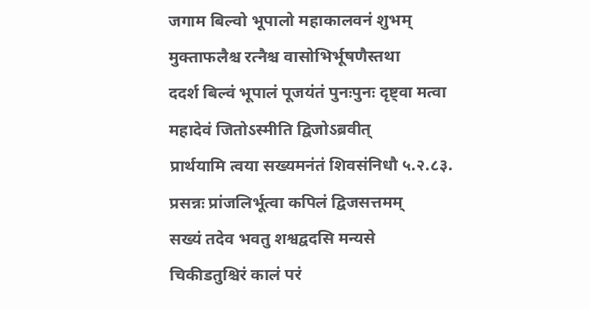जगाम बिल्वो भूपालो महाकालवनं शुभम्
मुक्ताफलैश्च रत्नैश्च वासोभिर्भूषणैस्तथा
ददर्श बिल्वं भूपालं पूजयंतं पुनःपुनः दृष्ट्वा मत्वा महादेवं जितोऽस्मीति द्विजोऽब्रवीत्
प्रार्थयामि त्वया सख्यमनंतं शिवसंनिधौ ५.२.८३.
प्रसन्नः प्रांजलिर्भूत्वा कपिलं द्विजसत्तमम्
सख्यं तदेव भवतु शश्वद्वदसि मन्यसे
चिकीडतुश्चिरं कालं परं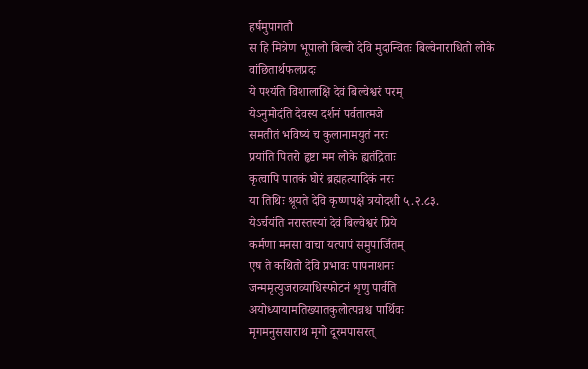हर्षमुपागतौ
स हि मित्रेण भूपालो बिल्वो देवि मुदान्वितः बिल्वेनाराधितो लोके वांछितार्थफलप्रदः
ये पश्यंति विशालाक्षि देवं बिल्वेश्वरं परम्
येऽनुमोदंति देवस्य दर्शनं पर्वतात्मजे
समतीतं भविष्यं च कुलानामयुतं नरः
प्रयांति पितरो हृष्टा मम लोके ह्यतंद्रिताः
कृत्वापि पातकं घोरं ब्रह्महत्यादिकं नरः
या तिथिः श्रूयते देवि कृष्णपक्षे त्रयोदशी ५.२.८३.
येऽर्चयंति नरास्तस्यां देवं बिल्वेश्वरं प्रिये
कर्मणा मनसा वाचा यत्पापं समुपार्जितम्
एष ते कथितो देवि प्रभावः पापनाशनः
जन्ममृत्युजराव्याधिस्फोटनं शृणु पार्वति
अयोध्यायामतिख्यातकुलोत्पन्नश्च पार्थिवः
मृगमनुससाराथ मृगो दूरमपासरत्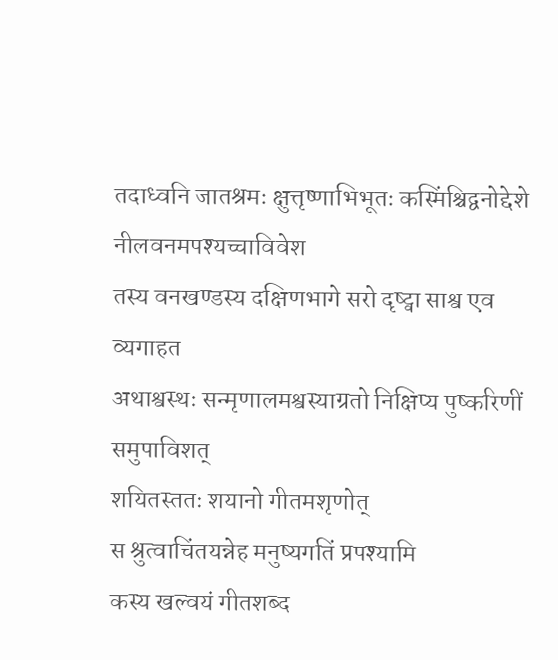तदाध्वनि जातश्रमः क्षुत्तृष्णाभिभूतः कस्मिंश्चिद्वनोद्देशे नीलवनमपश्यच्चाविवेश
तस्य वनखण्डस्य दक्षिणभागे सरो दृष्ट्वा साश्व एव व्यगाहत
अथाश्वस्थः सन्मृणालमश्वस्याग्रतो निक्षिप्य पुष्करिणीं समुपाविशत्
शयितस्ततः शयानो गीतमशृणोत्
स श्रुत्वाचिंतयन्नेह मनुष्यगतिं प्रपश्यामि
कस्य खल्वयं गीतशब्द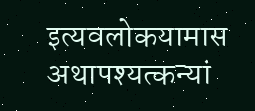इत्यवलोकयामास
अथापश्यत्कन्यां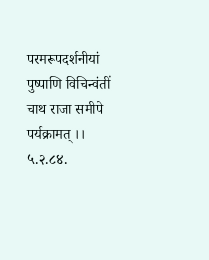परमरूपदर्शनीयां पुष्पाणि विचिन्वंतीं चाथ राजा समीपे पर्यक्रामत् ।। ५.२.८४.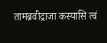तामब्रवीद्राजा कस्यासि त्वं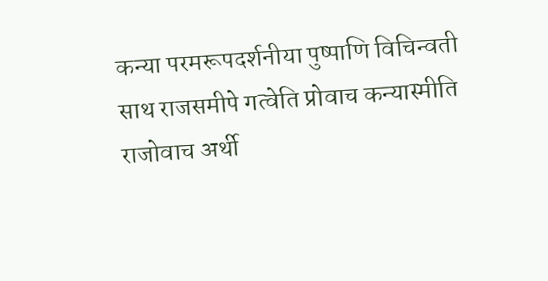कन्या परमरूपदर्शनीया पुष्पाणि विचिन्वती
साथ राजसमीपे गत्वेति प्रोवाच कन्यास्मीति
राजोवाच अर्थी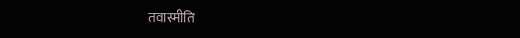तवास्मीति